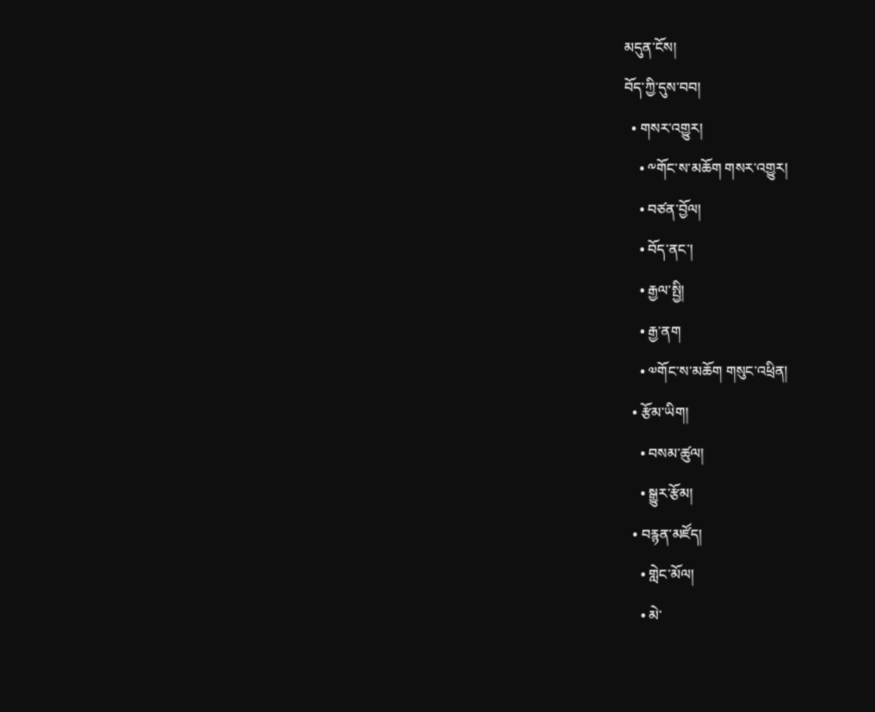མདུན་ངོས།
བོད་ཀྱི་དུས་བབ།
  • གསར་འགྱུར།
    • ༸གོང་ས་མཆོག གསར་འགྱུར།
    • བཙན་བྱོལ།
    • བོད་ནང་།
    • རྒྱལ་སྤྱི།
    • རྒྱ་ནག
    • ༧གོང་ས་མཆོག གསུང་འཕྲིན།
  • རྩོམ་ཡིག།
    • བསམ་ཚུལ།
    • སྒྱུར་རྩོམ།
  • བརྙན་མཛོད།
    • གླེང་མོལ།
    • མེ་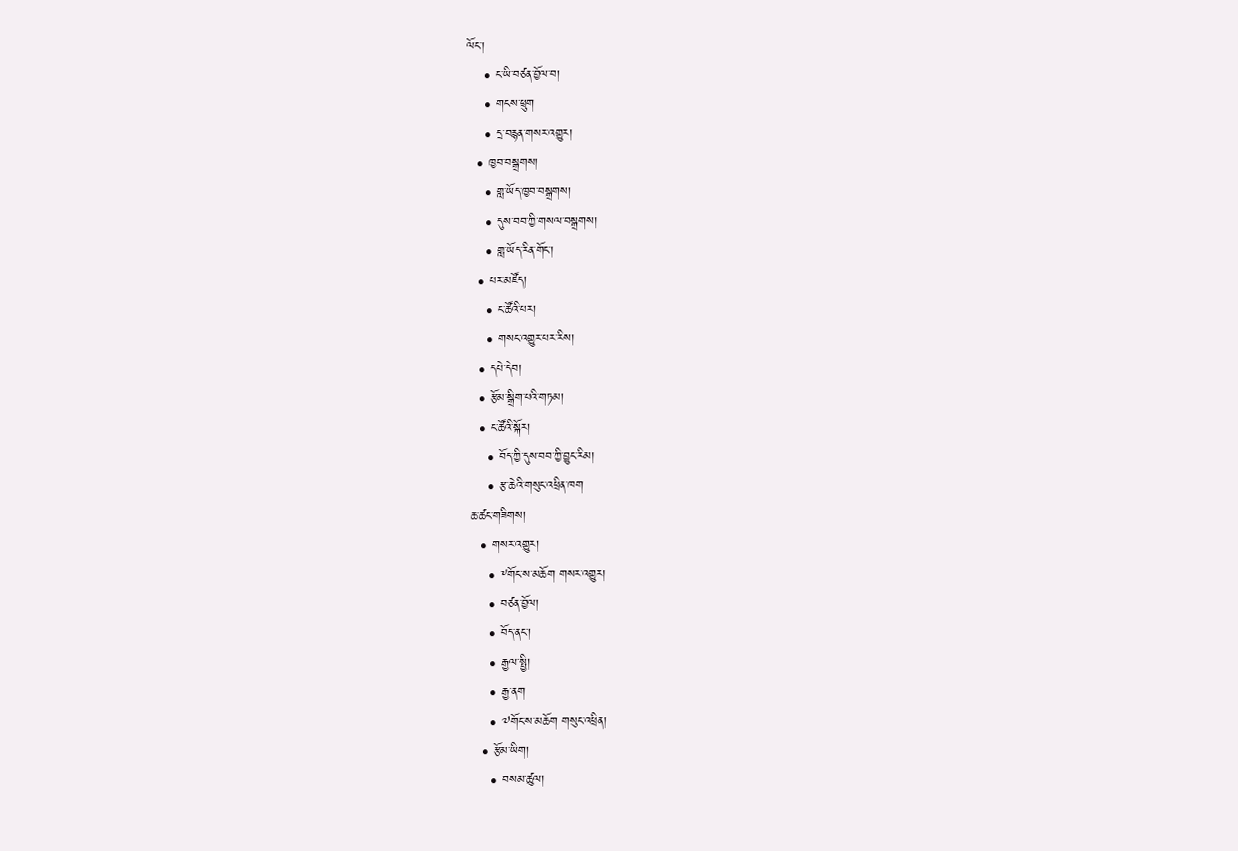ལོང་།
    • ང་ཡི་བཙན་བྱོལ་བ།
    • གངས་ཕྲུག
    • དྲ་བརྙན་གསར་འགྱུར།
  • ཁྱབ་བསྒྲགས།
    • གླ་ཡོད་ཁྱབ་བསྒྲགས།
    • དུས་བབ་ཀྱི་གསལ་བསྒྲགས།
    • གླ་ཡོད་རིན་གོང་།
  • པར་མཛོད།
    • ང་ཚོའི་པར།
    • གསང་འགྱུར་པར་རིས།
  • དཔེ་དེབ།
  • རྩོམ་སྒྲིག་པའི་གཏམ།
  • ང་ཚོའི་སྐོར།
    • བོད་ཀྱི་དུས་བབ་ཀྱི་བྱུང་རིམ།
    • རྩ་ཆེའི་གསུང་འཕྲིན་ཁག
ཆ་ཚང་གཟིགས།
  • གསར་འགྱུར།
    • ༸གོང་ས་མཆོག གསར་འགྱུར།
    • བཙན་བྱོལ།
    • བོད་ནང་།
    • རྒྱལ་སྤྱི།
    • རྒྱ་ནག
    • ༧གོང་ས་མཆོག གསུང་འཕྲིན།
  • རྩོམ་ཡིག།
    • བསམ་ཚུལ།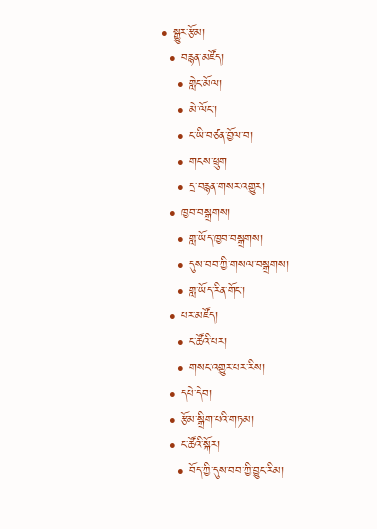• སྒྱུར་རྩོམ།
  • བརྙན་མཛོད།
    • གླེང་མོལ།
    • མེ་ལོང་།
    • ང་ཡི་བཙན་བྱོལ་བ།
    • གངས་ཕྲུག
    • དྲ་བརྙན་གསར་འགྱུར།
  • ཁྱབ་བསྒྲགས།
    • གླ་ཡོད་ཁྱབ་བསྒྲགས།
    • དུས་བབ་ཀྱི་གསལ་བསྒྲགས།
    • གླ་ཡོད་རིན་གོང་།
  • པར་མཛོད།
    • ང་ཚོའི་པར།
    • གསང་འགྱུར་པར་རིས།
  • དཔེ་དེབ།
  • རྩོམ་སྒྲིག་པའི་གཏམ།
  • ང་ཚོའི་སྐོར།
    • བོད་ཀྱི་དུས་བབ་ཀྱི་བྱུང་རིམ།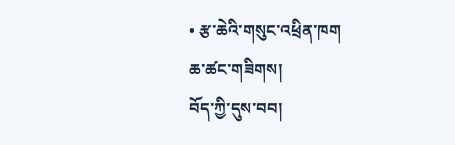• རྩ་ཆེའི་གསུང་འཕྲིན་ཁག
ཆ་ཚང་གཟིགས།
བོད་ཀྱི་དུས་བབ།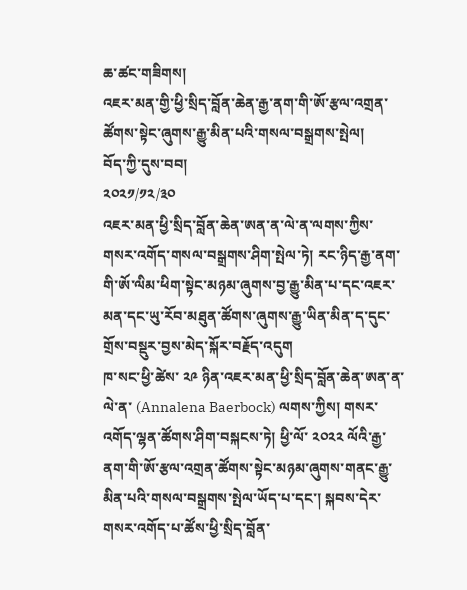ཆ་ཚང་གཟིགས།
འཇར་མན་གྱི་ཕྱི་སྲིད་བློན་ཆེན་རྒྱ་ནག་གི་ཨོ་རྩལ་འགྲན་ཚོགས་སྟེང་ཞུགས་རྒྱུ་མིན་པའི་གསལ་བསྒྲགས་སྤེལ།
བོད་ཀྱི་དུས་བབ།
༢༠༢༡/༡༢/༣༠
འཇར་མན་ཕྱི་སྲིད་བློན་ཆེན་ཨན་ན་ལེ་ན་ལགས་ཀྱིས་གསར་འགོད་གསལ་བསྒྲགས་ཤིག་སྤེལ་ཏེ། རང་ཉིད་རྒྱ་ནག་གི་ཨོ་ལིམ་ཕིག་སྟེང་མཉམ་ཞུགས་བྱ་རྒྱུ་མིན་པ་དང་འཇར་མན་དང་ཡུ་རོབ་མཐུན་ཚོགས་ཞུགས་རྒྱུ་ཡིན་མིན་ད་དུང་གྲོས་བསྡུར་བྱས་མེད་སྐོར་བརྗོད་འདུག
ཁ་སང་ཕྱི་ཚེས་ ༢༩ ཉིན་འཇར་མན་ཕྱི་སྲིད་བློན་ཆེན་ཨན་ན་ལེ་ན་ (Annalena Baerbock) ལགས་ཀྱིས། གསར་འགོད་ལྷན་ཚོགས་ཤིག་བསྐངས་ཏེ། ཕྱི་ལོ་ ༢༠༢༢ ལོའི་རྒྱ་ནག་གི་ཨོ་རྩལ་འགྲན་ཚོགས་སྟེང་མཉམ་ཞུགས་གནང་རྒྱུ་མིན་པའི་གསལ་བསྒྲགས་སྤེལ་ཡོད་པ་དང་། སྐབས་དེར་གསར་འགོད་པ་ཚོས་ཕྱི་སྲིད་བློན་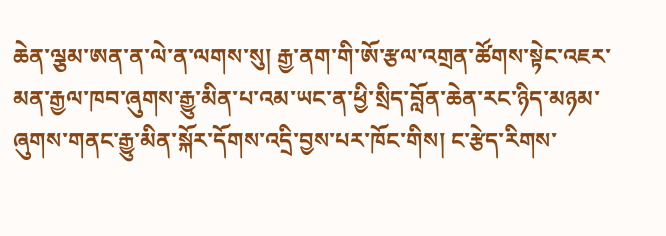ཆེན་ལྕམ་ཨན་ན་ལེ་ན་ལགས་སུ། རྒྱ་ནག་གི་ཨོ་རྩལ་འགྲན་ཚོགས་སྟེང་འཇར་མན་རྒྱལ་ཁབ་ཞུགས་རྒྱུ་མིན་པ་འམ་ཡང་ན་ཕྱི་སྲིད་བློན་ཆེན་རང་ཉིད་མཉམ་ཞུགས་གནང་རྒྱུ་མིན་སྐོར་དོགས་འདྲི་བྱས་པར་ཁོང་གིས། ང་རྩེད་རིགས་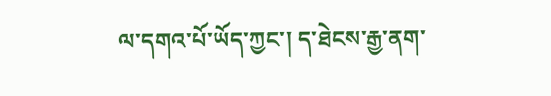ལ་དགའ་པོ་ཡོད་ཀྱང་། ད་ཐེངས་རྒྱ་ནག་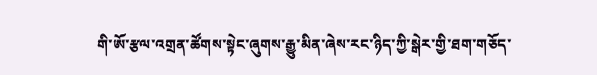གི་ཨོ་རྩལ་འགྲན་ཚོགས་སྟེང་ཞུགས་རྒྱུ་མིན་ཞེས་རང་ཉིད་ཀྱི་སྒེར་གྱི་ཐག་གཅོད་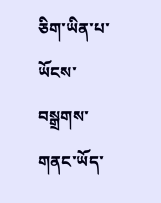ཅིག་ཡིན་པ་ཡོངས་བསྒྲགས་གནང་ཡོད་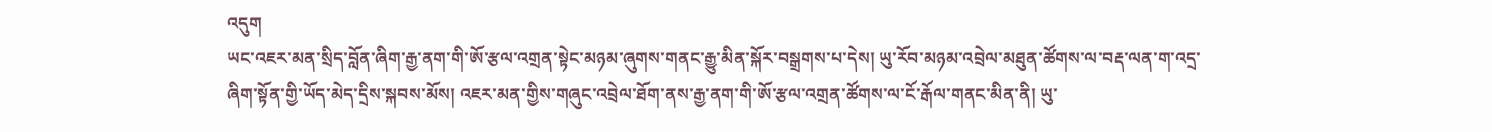འདུག
ཡང་འཇར་མན་སྲིད་བློན་ཞིག་རྒྱ་ནག་གི་ཨོ་རྩལ་འགྲན་སྟེང་མཉམ་ཞུགས་གནང་རྒྱུ་མིན་སྐོར་བསྒྲགས་པ་དེས། ཡུ་རོབ་མཉམ་འབྲེལ་མཐུན་ཚོགས་ལ་བརྡ་ལན་ག་འདྲ་ཞིག་སྟོན་གྱི་ཡོད་མེད་དྲིས་སྐབས་མོས། འཇར་མན་གྱིས་གཞུང་འབྲེལ་ཐོག་ནས་རྒྱ་ནག་གི་ཨོ་རྩལ་འགྲན་ཚོགས་ལ་ངོ་རྒོལ་གནང་མིན་ནི། ཡུ་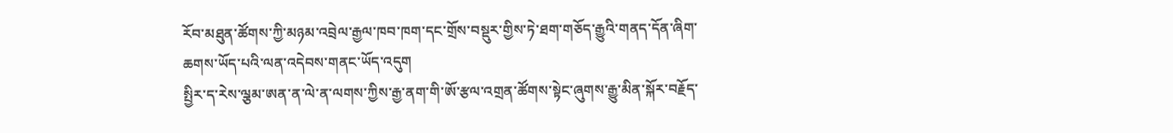རོབ་མཐུན་ཚོགས་ཀྱི་མཉམ་འབྲེལ་རྒྱལ་ཁབ་ཁག་དང་གྲོས་བསྡུར་གྱིས་ཏེ་ཐག་གཅོད་རྒྱུའི་གནད་དོན་ཞིག་ཆགས་ཡོད་པའི་ལན་འདེབས་གནང་ཡོད་འདུག
སྤྱིར་ད་རེས་ལྕམ་ཨན་ན་ལེ་ན་ལགས་ཀྱིས་རྒྱ་ནག་གི་ཨོ་རྩལ་འགྲན་ཚོགས་སྟེང་ཞུགས་རྒྱུ་མིན་སྐོར་བརྗོད་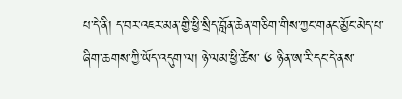པ་དེ་ནི། ད་བར་འཇར་མན་གྱི་ཕྱི་སྲིད་བློན་ཆེན་གཅིག་གིས་ཀྱང་གནང་མྱོང་མེད་པ་ཞིག་ཆགས་ཀྱི་ཡོད་འདུག་ལ། ཉེ་ལམ་ཕྱི་ཚེས་ ༦ ཉིན་ཨ་རི་དང་དེ་ནས་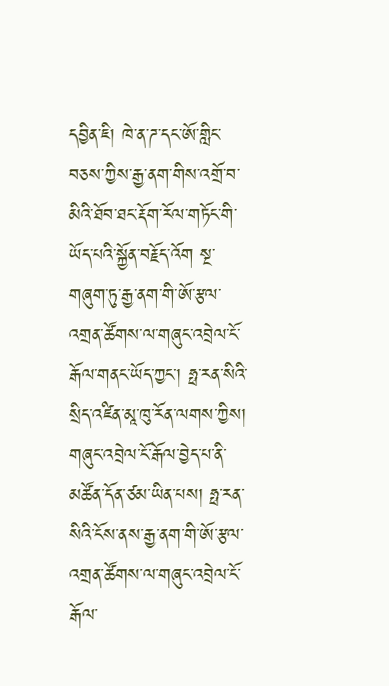དབྱིན་ཇི། ཁེ་ན་ཌ་དང་ཨོ་གླིང་བཅས་ཀྱིས་རྒྱ་ནག་གིས་འགྲོ་བ་མིའི་ཐོབ་ཐང་རྡོག་རོལ་གཏོང་གི་ཡོད་པའི་སྐྱོན་བརྗོད་འོག སྔ་གཞུག་ཏུ་རྒྱ་ནག་གི་ཨོ་རྩལ་འགྲན་ཚོགས་ལ་གཞུང་འབྲེལ་ངོ་རྒོལ་གནང་ཡོད་ཀྱང་། ཧྥ་རན་སིའི་སྲིད་འཛིན་མཱ་ཁུ་རོན་ལགས་ཀྱིས། གཞུང་འབྲེལ་ངོ་རྒོལ་བྱེད་པ་ནི་མཚོན་དོན་ཙམ་ཡིན་པས། ཧྥ་རན་སིའི་ངོས་ནས་རྒྱ་ནག་གི་ཨོ་རྩལ་འགྲན་ཚོགས་ལ་གཞུང་འབྲེལ་ངོ་རྒོལ་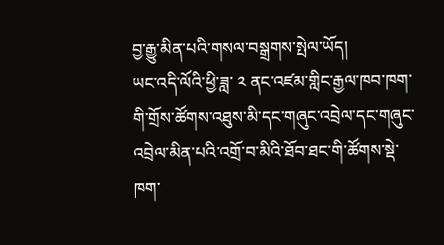བྱ་རྒྱུ་མིན་པའི་གསལ་བསྒྲགས་སྤེལ་ཡོད།
ཡང་འདི་ལོའི་ཕྱི་ཟླ་ ༢ ནང་འཛམ་གླིང་རྒྱལ་ཁབ་ཁག་གི་གྲོས་ཚོགས་འཐུས་མི་དང་གཞུང་འབྲེལ་དང་གཞུང་འབྲེལ་མིན་པའི་འགྲོ་བ་མིའི་ཐོབ་ཐང་གི་ཚོགས་སྡེ་ཁག་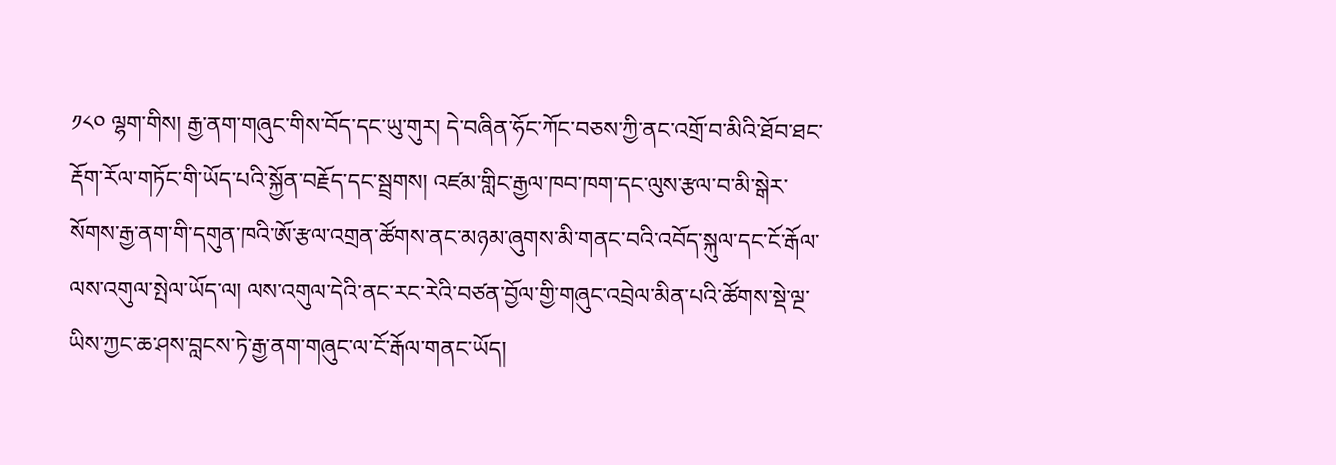༡༨༠ ལྷག་གིས། རྒྱ་ནག་གཞུང་གིས་བོད་དང་ཡུ་གུར། དེ་བཞིན་ཧོང་ཀོང་བཅས་ཀྱི་ནང་འགྲོ་བ་མིའི་ཐོབ་ཐང་རྡོག་རོལ་གཏོང་གི་ཡོད་པའི་སྐྱོན་བརྗོད་དང་སྦྲགས། འཛམ་གླིང་རྒྱལ་ཁབ་ཁག་དང་ལུས་རྩལ་བ་མི་སྒེར་སོགས་རྒྱ་ནག་གི་དགུན་ཁའི་ཨོ་རྩལ་འགྲན་ཚོགས་ནང་མཉམ་ཞུགས་མི་གནང་བའི་འབོད་སྐུལ་དང་ངོ་རྒོལ་ལས་འགུལ་སྤེལ་ཡོད་ལ། ལས་འགུལ་དེའི་ནང་རང་རེའི་བཙན་བྱོལ་གྱི་གཞུང་འབྲེལ་མིན་པའི་ཚོགས་སྡེ་ལྔ་ཡིས་ཀྱང་ཆ་ཤས་བླངས་ཏེ་རྒྱ་ནག་གཞུང་ལ་ངོ་རྒོལ་གནང་ཡོད།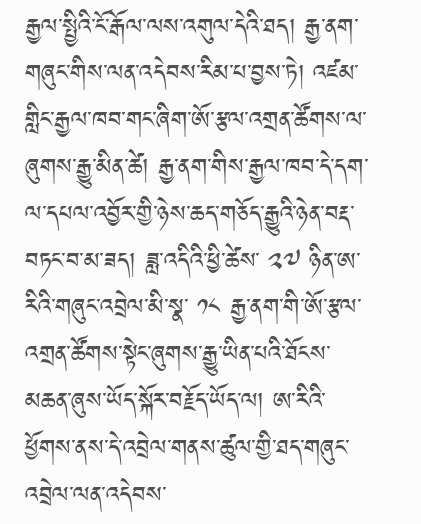རྒྱལ་སྤྱིའི་ངོ་རྒོལ་ལས་འགུལ་དེའི་ཐད། རྒྱ་ནག་གཞུང་གིས་ལན་འདེབས་རིམ་པ་བྱས་ཏེ། འཛམ་གླིང་རྒྱལ་ཁབ་གང་ཞིག་ཨོ་རྩལ་འགྲན་ཚོགས་ལ་ཞུགས་རྒྱུ་མིན་ཚེ། རྒྱ་ནག་གིས་རྒྱལ་ཁབ་དེ་དག་ལ་དཔལ་འབྱོར་གྱི་ཉེས་ཆད་གཅོད་རྒྱུའི་ཉེན་བརྡ་བཏང་བ་མ་ཟད། ཟླ་འདིའི་ཕྱི་ཚེས་ ༢༧ ཉིན་ཨ་རིའི་གཞུང་འབྲེལ་མི་སྣ་ ༡༨ རྒྱ་ནག་གི་ཨོ་རྩལ་འགྲན་ཚོགས་སྟེང་ཞུགས་རྒྱུ་ཡིན་པའི་ཐོངས་མཆན་ཞུས་ཡོད་སྐོར་བརྗོད་ཡོད་ལ། ཨ་རིའི་ཕྱོགས་ནས་དེ་འབྲེལ་གནས་ཚུལ་གྱི་ཐད་གཞུང་འབྲེལ་ལན་འདེབས་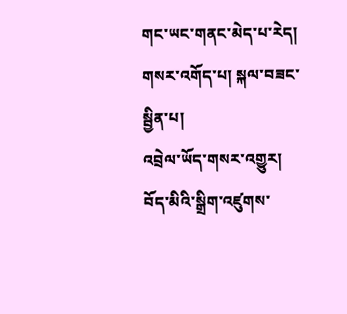གང་ཡང་གནང་མེད་པ་རེད།
གསར་འགོད་པ། སྐལ་བཟང་སྦྱིན་པ།
འབྲེལ་ཡོད་གསར་འགྱུར།
བོད་མིའི་སྒྲིག་འཛུགས་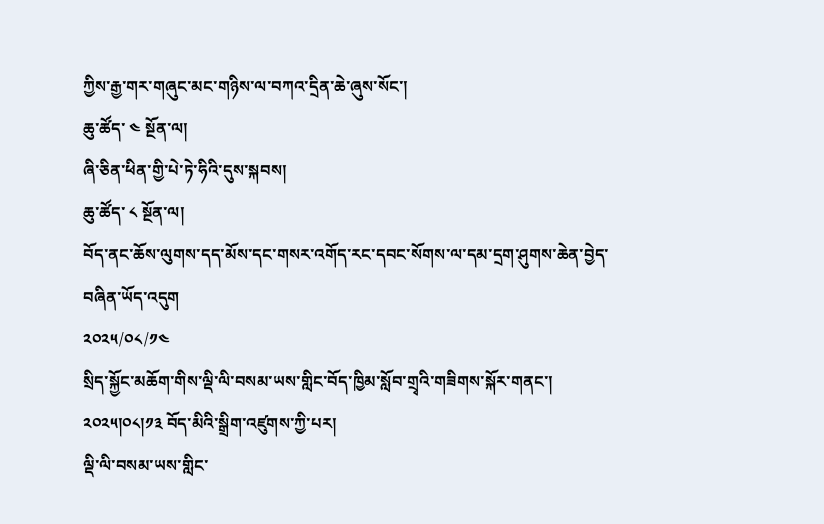ཀྱིས་རྒྱ་གར་གཞུང་མང་གཉིས་ལ་བཀའ་དྲིན་ཆེ་ཞུས་སོང་།
ཆུ་ཚོད་ ༤ སྔོན་ལ།
ཞི་ཅིན་ཕིན་གྱི་པེ་ཏེ་ཧིའི་དུས་སྐབས།
ཆུ་ཚོད་ ༨ སྔོན་ལ།
བོད་ནང་ཆོས་ལུགས་དད་མོས་དང་གསར་འགོད་རང་དབང་སོགས་ལ་དམ་དྲག་ཤུགས་ཆེན་བྱེད་བཞིན་ཡོད་འདུག
༢༠༢༥/༠༨/༡༤
སྲིད་སྐྱོང་མཆོག་གིས་ལྡི་ལི་བསམ་ཡས་གླིང་བོད་ཁྱིམ་སློབ་གྲྭའི་གཟིགས་སྐོར་གནང་། ༢༠༢༥།༠༨།༡༣ བོད་མིའི་སྒྲིག་འཛུགས་ཀྱི་པར།
ལྡི་ལི་བསམ་ཡས་གླིང་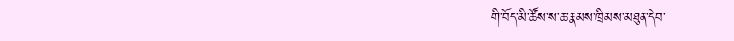གི་བོད་མི་ཚོས་ས་ཆ་རྣམས་ཁྲིམས་མཐུན་དེབ་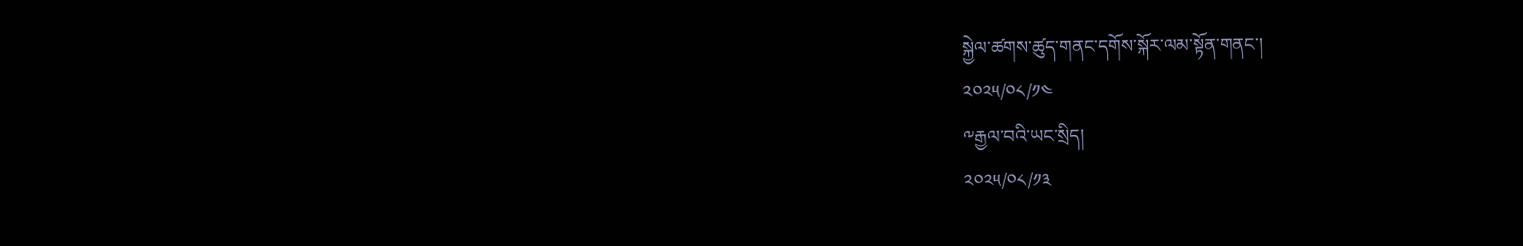སྐྱེལ་ཚགས་ཚུད་གནང་དགོས་སྐོར་ལམ་སྟོན་གནང་།
༢༠༢༥/༠༨/༡༤
༸རྒྱལ་བའི་ཡང་སྲིད།
༢༠༢༥/༠༨/༡༣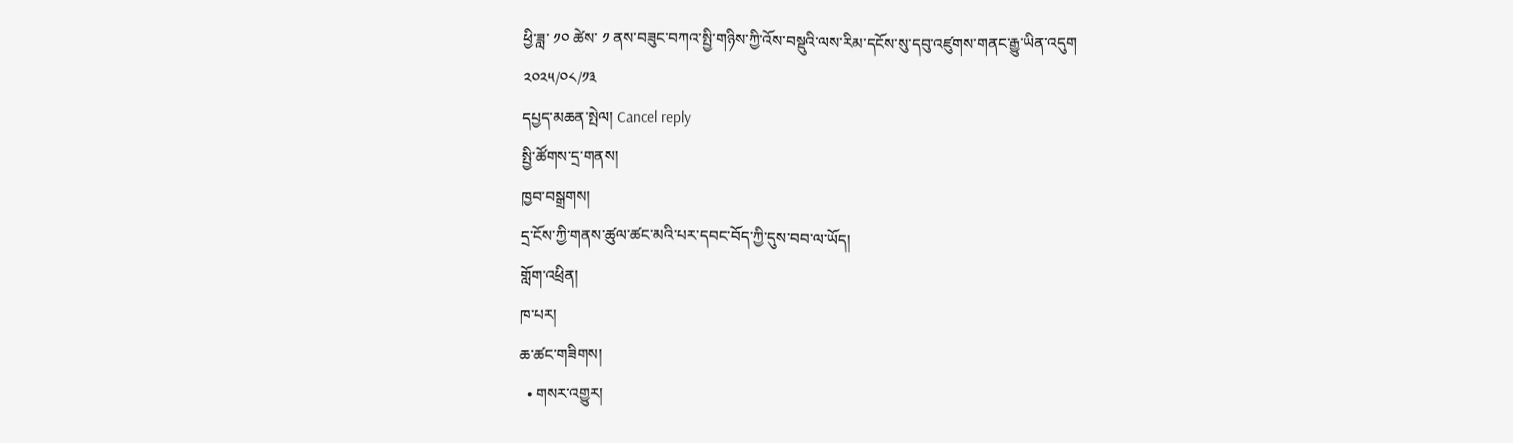ཕྱི་ཟླ་ ༡༠ ཚེས་ ༡ ནས་བཟུང་བཀའ་སྤྱི་གཉིས་ཀྱི་འོས་བསྡུའི་ལས་རིམ་དངོས་སུ་དབུ་འཛུགས་གནང་རྒྱུ་ཡིན་འདུག
༢༠༢༥/༠༨/༡༣
དཔྱད་མཆན་སྤེལ། Cancel reply
སྤྱི་ཚོགས་དྲ་གནས།
ཁྱབ་བསྒྲགས།
དྲ་ངོས་ཀྱི་གནས་ཚུལ་ཚང་མའི་པར་དབང་བོད་ཀྱི་དུས་བབ་ལ་ཡོད།
གློག་འཕྲིན།
ཁ་པར།
ཆ་ཚང་གཟིགས།
  • གསར་འགྱུར།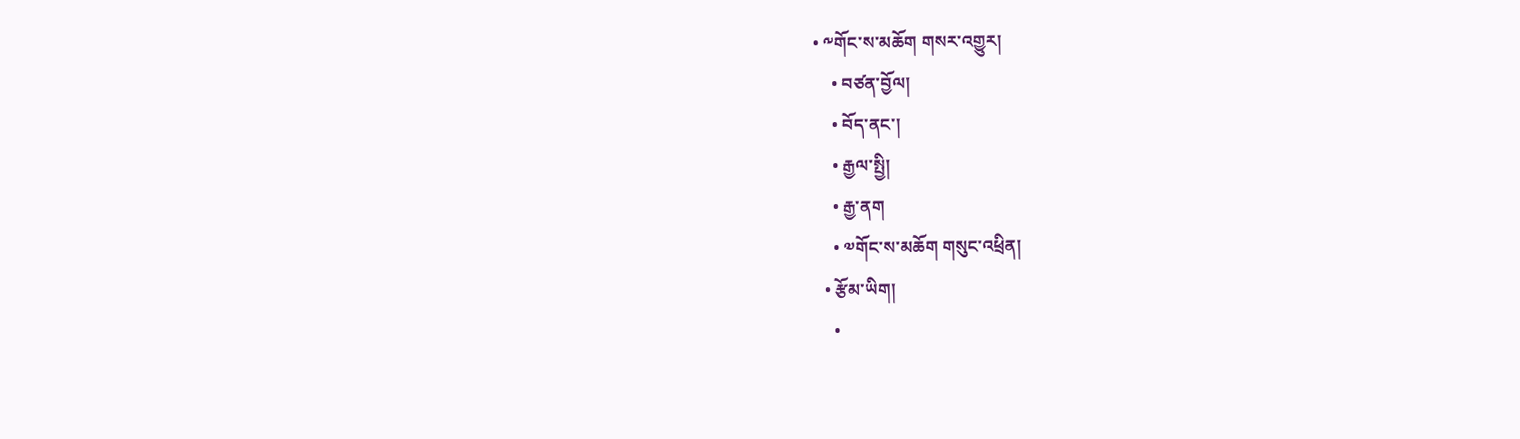• ༸གོང་ས་མཆོག གསར་འགྱུར།
    • བཙན་བྱོལ།
    • བོད་ནང་།
    • རྒྱལ་སྤྱི།
    • རྒྱ་ནག
    • ༧གོང་ས་མཆོག གསུང་འཕྲིན།
  • རྩོམ་ཡིག།
    •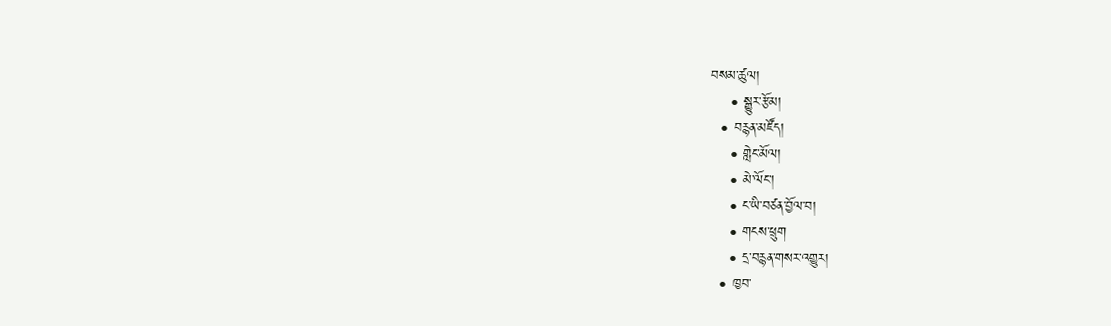བསམ་ཚུལ།
    • སྒྱུར་རྩོམ།
  • བརྙན་མཛོད།
    • གླེང་མོལ།
    • མེ་ལོང་།
    • ང་ཡི་བཙན་བྱོལ་བ།
    • གངས་ཕྲུག
    • དྲ་བརྙན་གསར་འགྱུར།
  • ཁྱབ་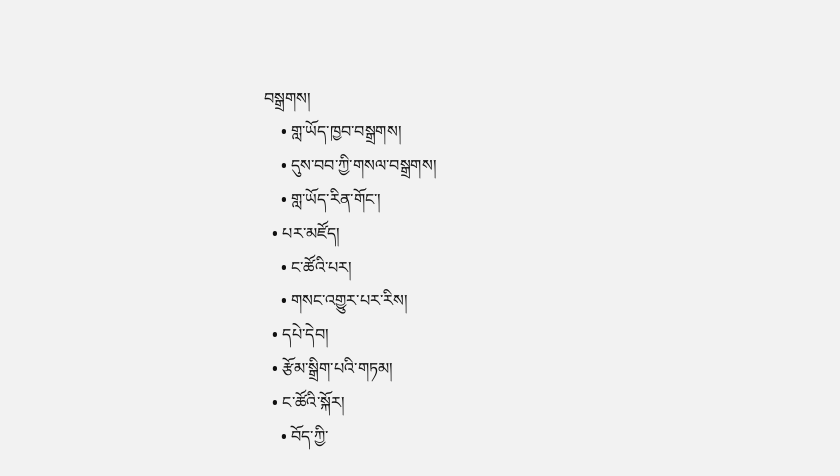བསྒྲགས།
    • གླ་ཡོད་ཁྱབ་བསྒྲགས།
    • དུས་བབ་ཀྱི་གསལ་བསྒྲགས།
    • གླ་ཡོད་རིན་གོང་།
  • པར་མཛོད།
    • ང་ཚོའི་པར།
    • གསང་འགྱུར་པར་རིས།
  • དཔེ་དེབ།
  • རྩོམ་སྒྲིག་པའི་གཏམ།
  • ང་ཚོའི་སྐོར།
    • བོད་ཀྱི་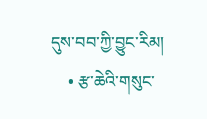དུས་བབ་ཀྱི་བྱུང་རིམ།
    • རྩ་ཆེའི་གསུང་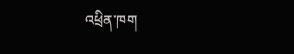འཕྲིན་ཁག